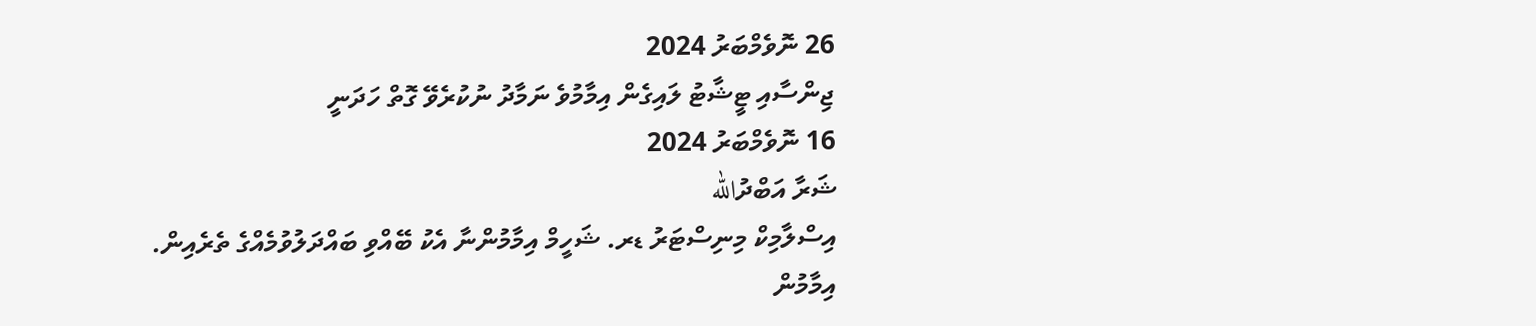26 ނޮވެމްބަރު 2024
ޖިންސާއި ޓީޝާޓު ލައިގެން އިމާމުވެ ނަމާދު ނުކުރެވޭ ގޮތް ހަދަނީ
16 ނޮވެމްބަރު 2024
ޝަރާ އަބްދުالله
އިސްލާމިކް މިނިސްޓަރު ޑރ. ޝަހީމް އިމާމުންނާ އެކު ބޭއްވި ބައްދަލުވުމެއްގެ ތެރެއިން.
އިމާމުން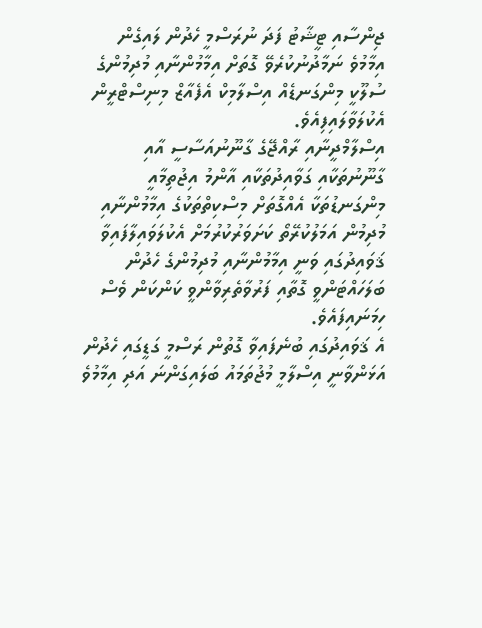ޖިންސާއި ޓީޝާޓު ފަދަ ނުރަސްމީ ހެދުން ލައިގެން އިމާމުވެ ނަމާދުނުކުރެވޭ ގޮތަށް އިމާމުންނާއި މުދިމުންގެ ސުލޫކީ މިންގަނޑެއް އިސްލާމިކް އެފެއާޒް މިނިސްޓްރީން އެކުލަވާލައިފިއެވެ.
އިސްލާމްދީނާއި ރާއްޖޭގެ ގާނޫނުއަސާސީ އާއި ގާނޫނުތަކާއި ގަވާއިދުތަކާއި އާންމު އިޖުތިމާއީ މިންގަނޑުތަކާ އެއްގޮތަށް މިސްކިތްތަކުގެ އިމާމުންނާއި މުދިމުން އަމަލުކުރޭތޯ ކަށަވަރުކުރުމަށް އެކުލަވައިލާފައިވާ ޤަވައިދުގައި ވަނީ އިމާމުންނާއި މުދިމުންގެ ހެދުން ބަލަހައްޓަންވީ ގޮތާއި ފަރުވާތެރިވާންވީ ކަންކަން ވެސް ހިމަނައިފައެވެ.
އެ ޤަވައިދުގައި ބުނެފައިވާ ގޮތުން ރަސްމީ ގަޑީގައި ހެދުން އަޅަންވާނީ އިސްލާމީ މުޖުތަމައު ބަލައިގަންނަ އަދި އިމާމުވެ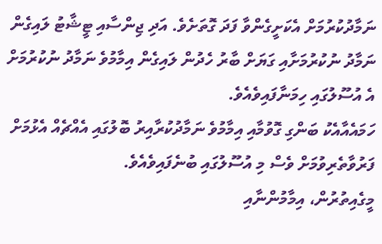ނަމާދުކުރުމަށް އެކަށީގެންވާ ފަދަ ގޮތަށެވެ. އަދި ޖިންސާއި ޓީޝާޓު ލައިގެން ނަމާދު ނުކުރުމަށާއި ގަޔަށް ބާރު ހެދުން ލައިގެން އިމާމުވެ ނަމާދު ނުކުރުމަށް އެ އުސޫލުގައި ހިމަނާފައިވެއެވެ.
ހަމައެއާއެކު ބަންގި ގޮވުމާއި އިމާމުވެ ނަމާދުކުރާއިރު ބޮލުގައި އެއްޗެއް އެޅުމަށް ފަރުވާތެރިވުމަށް ވެސް މި އުސޫލުގައި ބުނެފައިވެއެވެ.
މީގެއިތުރުން، އިމާމުންނާއި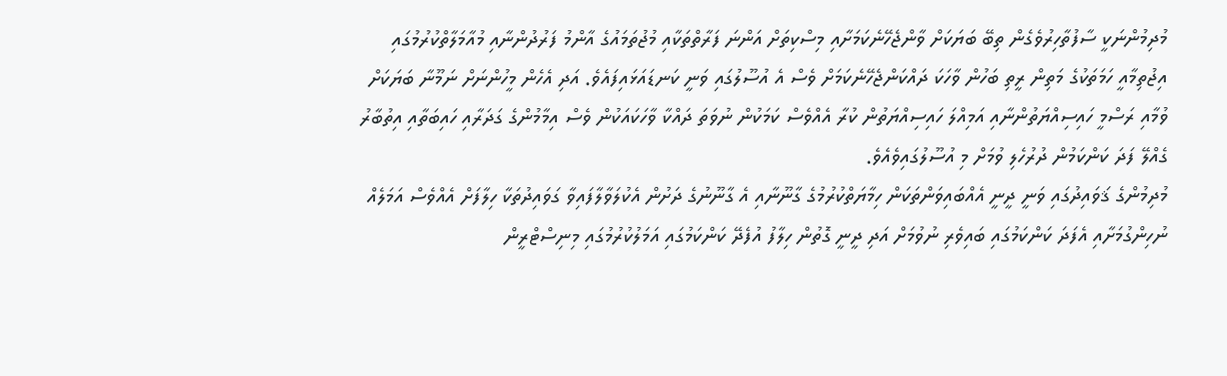މުދިމުންނަކީ ސާފުތާހިރުވެގެން ތިބޭ ބަޔަކަށް ވާންޖެހޭނެކަމަށާއި މިސްކިތަށް އަންނަ ފަރާތްތަކާއި މުޖުތަމައުގެ އާންމު ފަރުދުންނާއި މުއާމަލާތްކުރުމުގައި އިޖުތިމާއީ ހަމަތަކުގެ މަތިން ރީތި ބަހުން ވާހަކަ ދައްކަންޖެހޭނެކަމަށް ވެސް އެ އުސޫލުގައި ވަނީ ކަނޑައަޅައިފައެވެ. އަދި އެހެން މީހުންނަށް ނަމޫނާ ބަޔަކަށް ވުމާއި ރަސްމީ ހައިސިއްޔަތުންނާއި އަމިއްލަ ހައިސިއްޔަތުން ކުރާ އެއްވެސް ކަމަކުން ނުވަތަ ދައްކާ ވާހަކައަކުން ވެސް އިމާމުންގެ ގަދަރާއި ހައިބަތާއި އިތުބާރު ގެއްލޭ ފަދަ ކަންކަމުން ދުރުހެލި ވުމަށް މި އުސޫލުގައިވެއެވެ.
މުދިމުންގެ ޤަވައިދުގައި ވަނީ ދީނީ އެއްބައިވަންތަކަން ހިމާޔަތްކުރުމުގެ ގާނޫނާއި އެ ގާނޫނުގެ ދަށުން އެކުލަވާލާފައިވާ ގަވައިދުތަކާ ހިލާފަށް އެއްވެސް އަމަލެއް ނުހިންގުމަށާއި އެފަދަ ކަންކަމުގައި ބައިވެރި ނުވުމަށް އަދި ދީނީ ގޮތުން ހިލާފު އުފެދޭ ކަންކަމުގައި އަމަލުކުރުމުގައި މިނިސްޓްރީން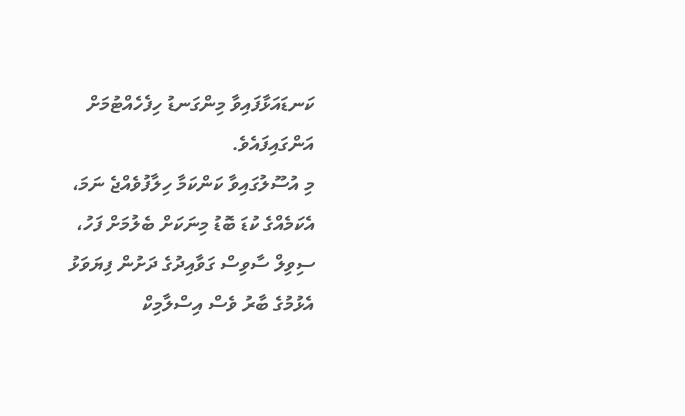ކަނޑައަޅާފައިވާ މިންގަނޑު ހިފެހެއްޓުމަށް އަންގައިފައެވެ.
މި އުސޫލުގައިވާ ކަންކަމާ ހިލާފުވެއްޖެ ނަމަ، އެކަމެއްގެ ކުޑަ ބޮޑު މިނަކަށް ބެލުމަށް ފަހު، ސިވިލް ސާވިސް ގަވާއިދުގެ ދަށުން ފިޔަވަޅު އެޅުމުގެ ބާރު ވެސް އިސްލާމިކް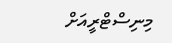މިނިސްޓްރީއަށް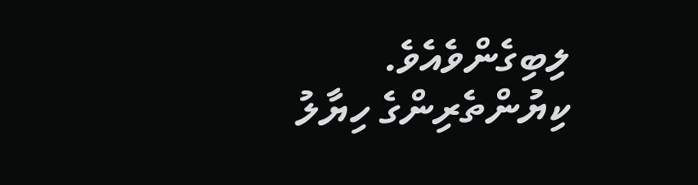ލިބިގެންވެއެވެ.
ކިޔުންތެރިންގެ ހިޔާލު